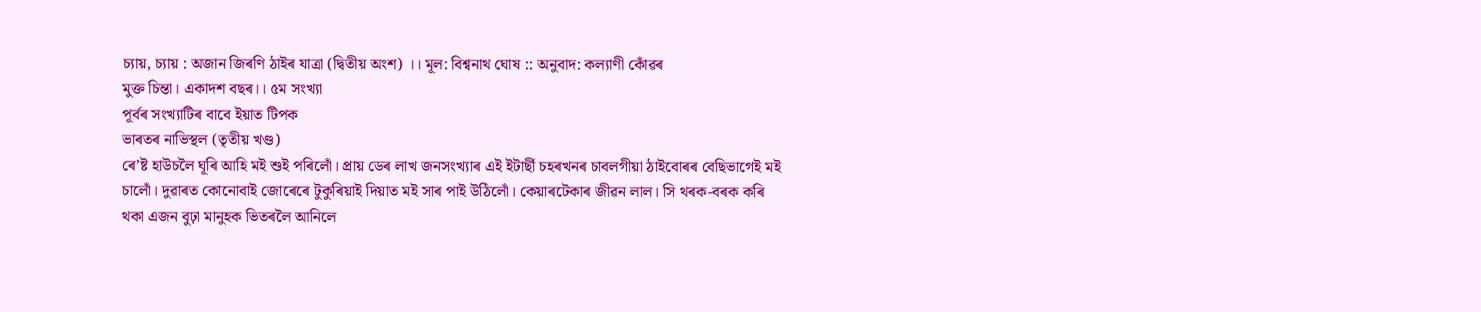চ্যায়, চ্যায় : অজান জিৰণি ঠাইৰ যাত্ৰা (দ্বিতীয় অংশ) ।। মূল: বিশ্বনাথ ঘোষ :: অনুবাদ: কল্যাণী কোঁৱৰ
মুক্ত চিন্তা। একাদশ বছৰ।। ৫ম সংখ্যা
পূৰ্বৰ সংখ্যাটিৰ বাবে ইয়াত টিপক
ভাৰতৰ নাভিস্থল (তৃতীয় খণ্ড)
ৰে’ষ্ট হাউচলৈ ঘূৰি আহি মই শুই পৰিলোঁ। প্রায় ডেৰ লাখ জনসংখ্যাৰ এই ইটাৰ্ছী চহৰখনৰ চাবলগীয়া ঠাইবোৰৰ বেছিভাগেই মই চালোঁ। দুৱাৰত কোনোবাই জোৰেৰে টুকুৰিয়াই দিয়াত মই সাৰ পাই উঠিলোঁ। কেয়াৰটেকাৰ জীৱন লাল। সি থৰক-বৰক কৰি থকা এজন বুঢ়া মানুহক ভিতৰলৈ আনিলে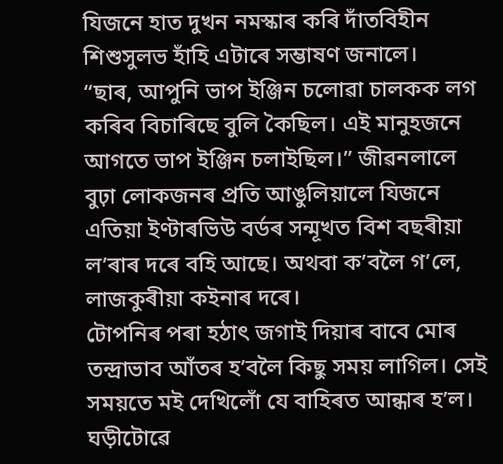যিজনে হাত দুখন নমস্কাৰ কৰি দাঁতবিহীন শিশুসুলভ হাঁহি এটাৰে সম্ভাষণ জনালে।
“ছাৰ, আপুনি ভাপ ইঞ্জিন চলোৱা চালকক লগ কৰিব বিচাৰিছে বুলি কৈছিল। এই মানুহজনে আগতে ভাপ ইঞ্জিন চলাইছিল।” জীৱনলালে বুঢ়া লোকজনৰ প্রতি আঙুলিয়ালে যিজনে এতিয়া ইণ্টাৰভিউ বৰ্ডৰ সন্মূখত বিশ বছৰীয়া ল’ৰাৰ দৰে বহি আছে। অথবা ক’বলৈ গ’লে, লাজকুৰীয়া কইনাৰ দৰে।
টোপনিৰ পৰা হঠাৎ জগাই দিয়াৰ বাবে মোৰ তন্দ্রাভাব আঁতৰ হ’বলৈ কিছু সময় লাগিল। সেই সময়তে মই দেখিলোঁ যে বাহিৰত আন্ধাৰ হ’ল। ঘড়ীটোৱে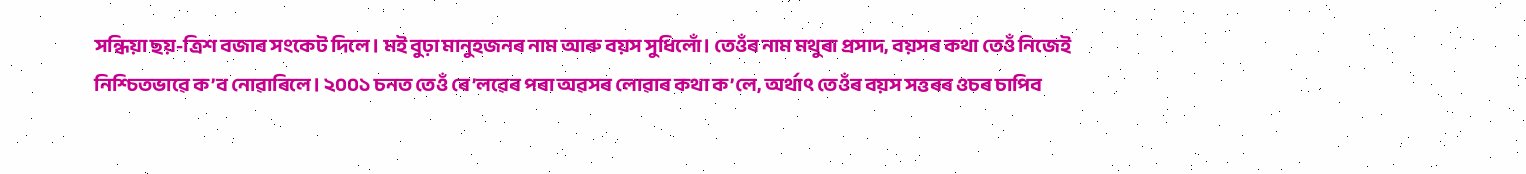সন্ধিয়া ছয়-ত্ৰিশ বজাৰ সংকেট দিলে। মই বুঢ়া মানুহজনৰ নাম আৰু বয়স সুধিলোঁ। তেওঁৰ নাম মথুৰা প্ৰসাদ, বয়সৰ কথা তেওঁ নিজেই নিশ্চিতভাৱে ক’ব নোৱাৰিলে। ২০০১ চনত তেওঁ ৰে’লৱেৰ পৰা অৱসৰ লোৱাৰ কথা ক’লে, অর্থাৎ তেওঁৰ বয়স সত্তৰৰ ওচৰ চাপিব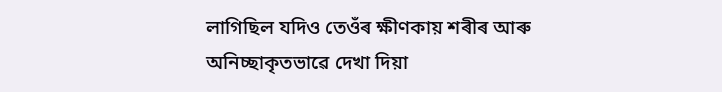লাগিছিল যদিও তেওঁৰ ক্ষীণকায় শৰীৰ আৰু অনিচ্ছাকৃতভাৱে দেখা দিয়া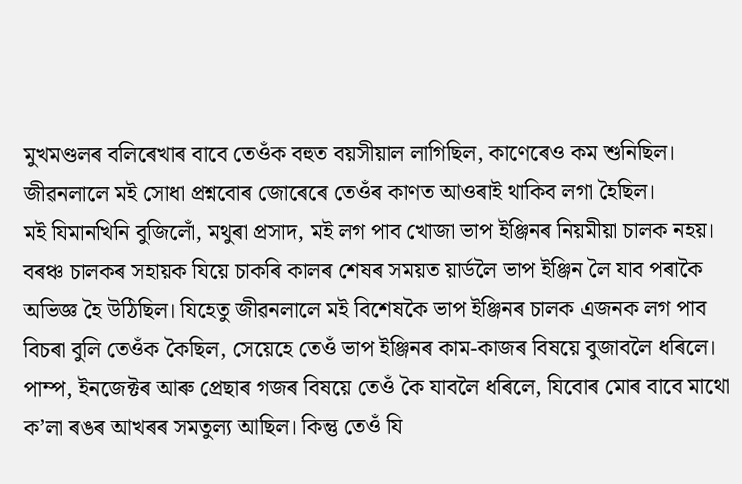মুখমণ্ডলৰ বলিৰেখাৰ বাবে তেওঁক বহুত বয়সীয়াল লাগিছিল, কাণেৰেও কম শুনিছিল। জীৱনলালে মই সোধা প্রশ্নবোৰ জোৰেৰে তেওঁৰ কাণত আওৰাই থাকিব লগা হৈছিল।
মই যিমানখিনি বুজিলোঁ, মথুৰা প্ৰসাদ, মই লগ পাব খোজা ভাপ ইঞ্জিনৰ নিয়মীয়া চালক নহয়। বৰঞ্চ চালকৰ সহায়ক যিয়ে চাকৰি কালৰ শেষৰ সময়ত য়াৰ্ডলৈ ভাপ ইঞ্জিন লৈ যাব পৰাকৈ অভিজ্ঞ হৈ উঠিছিল। যিহেতু জীৱনলালে মই বিশেষকৈ ভাপ ইঞ্জিনৰ চালক এজনক লগ পাব বিচৰা বুলি তেওঁক কৈছিল, সেয়েহে তেওঁ ভাপ ইঞ্জিনৰ কাম-কাজৰ বিষয়ে বুজাবলৈ ধৰিলে। পাম্প, ইনজেক্টৰ আৰু প্ৰেছাৰ গজৰ বিষয়ে তেওঁ কৈ যাবলৈ ধৰিলে, যিবোৰ মোৰ বাবে মাথো ক’লা ৰঙৰ আখৰৰ সমতুল্য আছিল। কিন্তু তেওঁ যি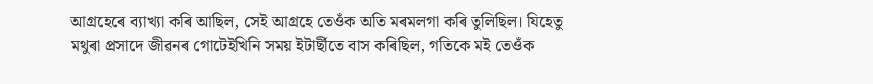আগ্ৰহেৰে ব্যাখ্যা কৰি আছিল, সেই আগ্রহে তেওঁক অতি মৰমলগা কৰি তুলিছিল। যিহেতু মথুৰা প্ৰসাদে জীৱনৰ গোটেইখিনি সময় ইটার্ছীতে বাস কৰিছিল, গতিকে মই তেওঁক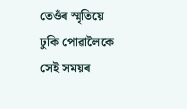তেওঁৰ স্মৃতিয়ে ঢুকি পোৱালৈকে সেই সময়ৰ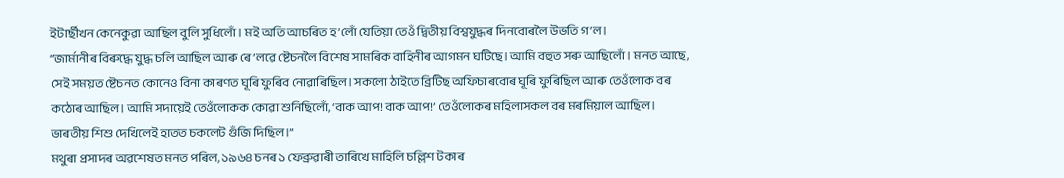ইটাৰ্ছীখন কেনেকুৱা আছিল বুলি সুধিলোঁ। মই অতি আচৰিত হ’লোঁ যেতিয়া তেওঁ দ্বিতীয় বিশ্বযুদ্ধৰ দিনবোৰলৈ উভতি গ’ল।
“জাৰ্মানীৰ বিৰুদ্ধে যুদ্ধ চলি আছিল আৰু ৰে’লৱে ষ্টেচনলৈ বিশেষ সামৰিক বাহিনীৰ আগমন ঘটিছে। আমি বহুত সৰু আছিলোঁ। মনত আছে, সেই সময়ত ষ্টেচনত কোনেও বিনা কাৰণত ঘূৰি ফুৰিব নোৱাৰিছিল। সকলো ঠাইতে ব্ৰিটিছ অফিচাৰবোৰ ঘূৰি ফুৰিছিল আৰু তেওঁলোক বৰ কঠোৰ আছিল। আমি সদায়েই তেওঁলোকক কোৱা শুনিছিলোঁ, ‘বাক আপ! বাক আপ!’ তেওঁলোকৰ মহিলাসকল বৰ মৰমিয়াল আছিল। ভাৰতীয় শিশু দেখিলেই হাতত চকলেট গুঁজি দিছিল।”
মথুৰা প্ৰসাদৰ অৱশেষত মনত পৰিল, ১৯৬৪ চনৰ ১ ফেব্ৰুৱাৰী তাৰিখে মাহিলি চল্লিশ টকাৰ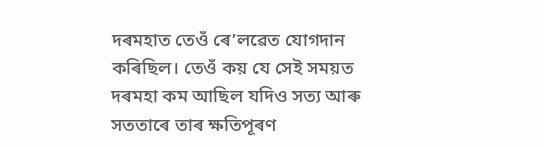দৰমহাত তেওঁ ৰে’লৱেত যোগদান কৰিছিল। তেওঁ কয় যে সেই সময়ত দৰমহা কম আছিল যদিও সত্য আৰু সততাৰে তাৰ ক্ষতিপূৰণ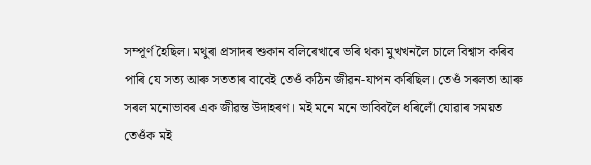সম্পূৰ্ণ হৈছিল। মথুৰা প্ৰসাদৰ শুকান বলিৰেখাৰে ভৰি থকা মুখখনলৈ চালে বিশ্বাস কৰিব পাৰি যে সত্য আৰু সততাৰ বাবেই তেওঁ কঠিন জীৱন-যাপন কৰিছিল। তেওঁ সৰলতা আৰু সৰল মনোভাবৰ এক জীৱন্ত উদাহৰণ। মই মনে মনে ভাবিবলৈ ধৰিলোঁ যোৱাৰ সময়ত তেওঁক মই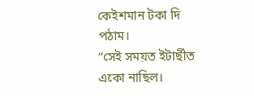কেইশমান টকা দি পঠাম।
“সেই সময়ত ইটার্ছীত একো নাছিল।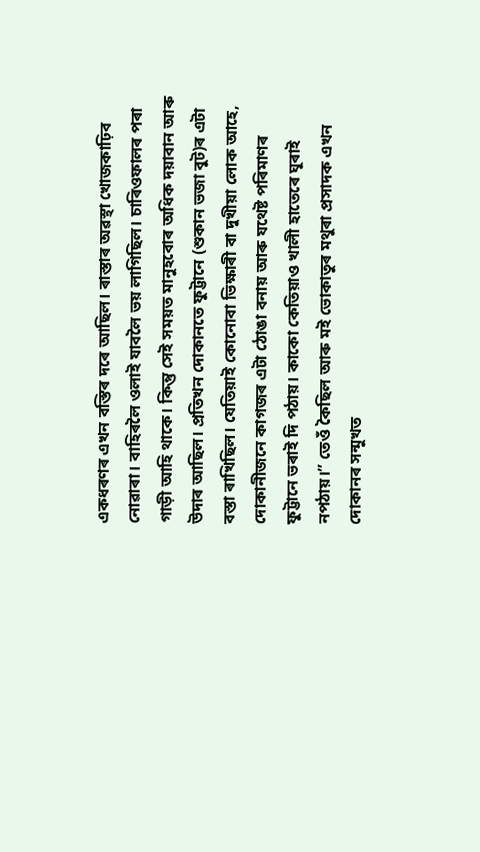একধৰণৰ এখন বস্তিৰ দৰে আছিল। ৰাস্তাৰ অৱস্থা খোজকাঢ়িব নোৱাৰা। বাহিৰলৈ ওলাই যাবলৈ ভয় লাগিছিল। চাৰিওফালৰ পৰা গাড়ী আহি থাকে। কিন্তু সেই সময়ত মানুহবোৰ অধিক দয়াবান আৰু উদাৰ আছিল। প্রতিখন দোকানতে ফুট্টানে (শুকান ভজা বুট)ৰ এটা বস্তা ৰাখিছিল। যেতিয়াই কোনোবা ভিক্ষাৰী বা দুখীয়া লোক আহে, দোকানীজনে কাগজৰ এটা ঠোঙা বনায় আৰু যথেষ্ট পৰিমাণৰ ফুট্টানে ভৰাই দি পঠায়। কাকো কেতিয়াও খালী হাতেৰে ঘূৰাই নপঠায়।” তেওঁ কৈছিল আৰু মই ভোকাতুৰ মথুৰা প্রসাদক এখন দোকানৰ সন্মুখত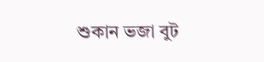শুকান ভজা বুট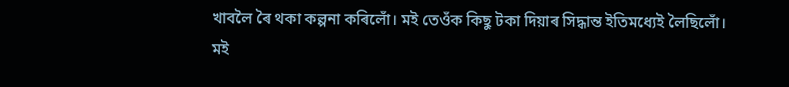খাবলৈ ৰৈ থকা কল্পনা কৰিলোঁ। মই তেওঁক কিছু টকা দিয়াৰ সিদ্ধান্ত ইতিমধ্যেই লৈছিলোঁ।
মই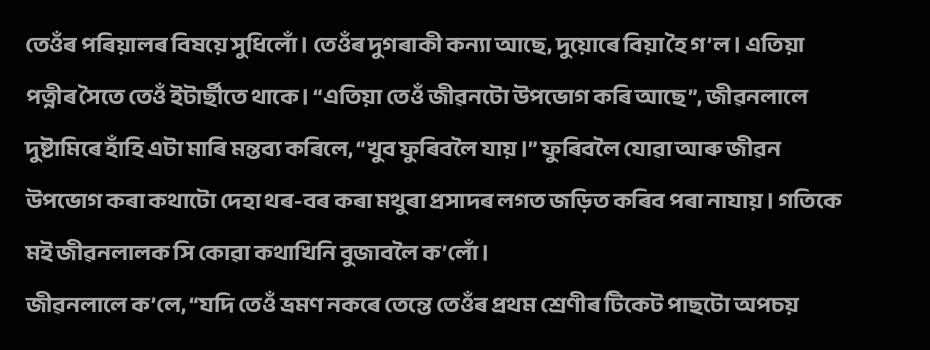তেওঁৰ পৰিয়ালৰ বিষয়ে সুধিলোঁ। তেওঁৰ দুগৰাকী কন্যা আছে, দুয়োৰে বিয়া হৈ গ’ল। এতিয়া পত্নীৰ সৈতে তেওঁ ইটাৰ্ছীতে থাকে। “এতিয়া তেওঁ জীৱনটো উপভোগ কৰি আছে”, জীৱনলালে দুষ্টামিৰে হাঁহি এটা মাৰি মন্তব্য কৰিলে, “খুব ফুৰিবলৈ যায়।” ফুৰিবলৈ যোৱা আৰু জীৱন উপভোগ কৰা কথাটো দেহা থৰ-বৰ কৰা মথুৰা প্ৰসাদৰ লগত জড়িত কৰিব পৰা নাযায়। গতিকে মই জীৱনলালক সি কোৱা কথাখিনি বুজাবলৈ ক’লোঁ।
জীৱনলালে ক’লে, “যদি তেওঁ ভ্ৰমণ নকৰে তেন্তে তেওঁৰ প্ৰথম শ্ৰেণীৰ টিকেট পাছটো অপচয়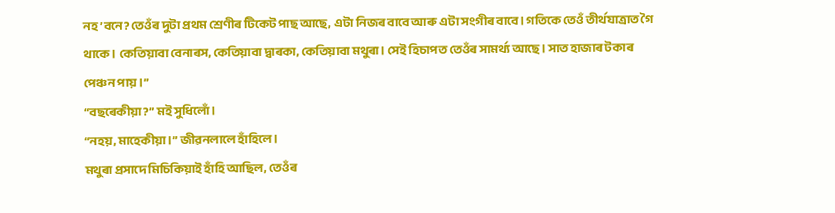নহ’বনে? তেওঁৰ দুটা প্ৰথম শ্ৰেণীৰ টিকেট পাছ আছে, এটা নিজৰ বাবে আৰু এটা সংগীৰ বাবে। গতিকে তেওঁ তীৰ্থযাত্ৰাত গৈ থাকে। কেতিয়াবা বেনাৰস, কেতিয়াবা দ্বাৰকা, কেতিয়াবা মথুৰা। সেই হিচাপত তেওঁৰ সামৰ্থ্য আছে। সাত হাজাৰ টকাৰ পেঞ্চন পায়।”
“বছৰেকীয়া?” মই সুধিলোঁ।
“নহয়, মাহেকীয়া।” জীৱনলালে হাঁহিলে।
মথুৰা প্ৰসাদে মিচিকিয়াই হাঁহি আছিল, তেওঁৰ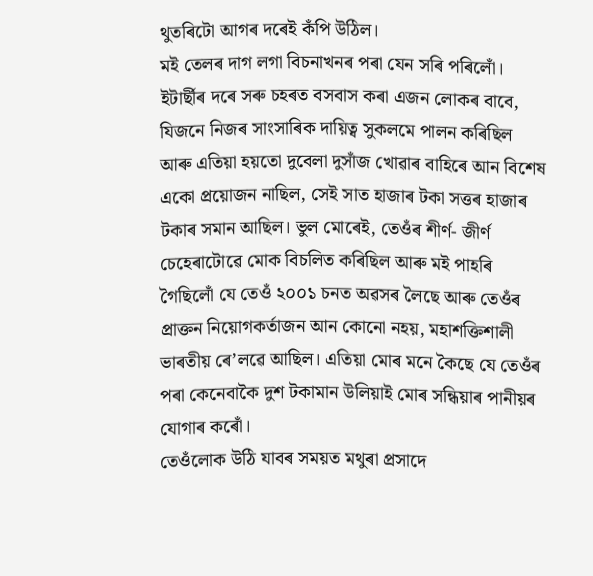থুতৰিটো আগৰ দৰেই কঁপি উঠিল।
মই তেলৰ দাগ লগা বিচনাখনৰ পৰা যেন সৰি পৰিলোঁ। ইটাৰ্ছীৰ দৰে সৰু চহৰত বসবাস কৰা এজন লোকৰ বাবে, যিজনে নিজৰ সাংসাৰিক দায়িত্ব সুকলমে পালন কৰিছিল আৰু এতিয়া হয়তো দুবেলা দুসাঁজ খোৱাৰ বাহিৰে আন বিশেষ একো প্ৰয়োজন নাছিল, সেই সাত হাজাৰ টকা সত্তৰ হাজাৰ টকাৰ সমান আছিল। ভুল মোৰেই, তেওঁৰ শীৰ্ণ- জীৰ্ণ চেহেৰাটোৱে মোক বিচলিত কৰিছিল আৰু মই পাহৰি গৈছিলোঁ যে তেওঁ ২০০১ চনত অৱসৰ লৈছে আৰু তেওঁৰ প্ৰাক্তন নিয়োগকৰ্তাজন আন কোনো নহয়, মহাশক্তিশালী ভাৰতীয় ৰে’লৱে আছিল। এতিয়া মোৰ মনে কৈছে যে তেওঁৰ পৰা কেনেবাকৈ দুশ টকামান উলিয়াই মোৰ সন্ধিয়াৰ পানীয়ৰ যোগাৰ কৰোঁ।
তেওঁলোক উঠি যাবৰ সময়ত মথুৰা প্ৰসাদে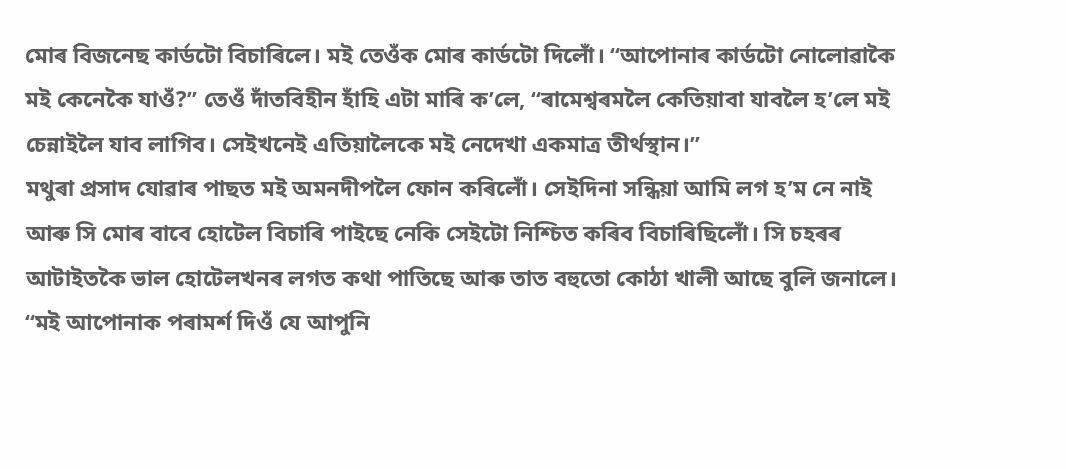মোৰ বিজনেছ কাৰ্ডটো বিচাৰিলে। মই তেওঁক মোৰ কাৰ্ডটো দিলোঁ। “আপোনাৰ কাৰ্ডটো নোলোৱাকৈ মই কেনেকৈ যাওঁ?” তেওঁ দাঁতবিহীন হাঁহি এটা মাৰি ক’লে, “ৰামেশ্বৰমলৈ কেতিয়াবা যাবলৈ হ’লে মই চেন্নাইলৈ যাব লাগিব। সেইখনেই এতিয়ালৈকে মই নেদেখা একমাত্ৰ তীৰ্থস্থান।”
মথুৰা প্ৰসাদ যোৱাৰ পাছত মই অমনদীপলৈ ফোন কৰিলোঁ। সেইদিনা সন্ধিয়া আমি লগ হ’ম নে নাই আৰু সি মোৰ বাবে হোটেল বিচাৰি পাইছে নেকি সেইটো নিশ্চিত কৰিব বিচাৰিছিলোঁ। সি চহৰৰ আটাইতকৈ ভাল হোটেলখনৰ লগত কথা পাতিছে আৰু তাত বহুতো কোঠা খালী আছে বুলি জনালে।
“মই আপোনাক পৰামৰ্শ দিওঁ যে আপুনি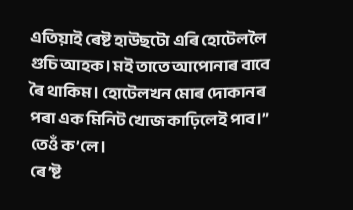এতিয়াই ৰেষ্ট হাউছটো এৰি হোটেললৈ গুচি আহক। মই তাতে আপোনাৰ বাবে ৰৈ থাকিম। হোটেলখন মোৰ দোকানৰ পৰা এক মিনিট খোজ কাঢ়িলেই পাব।” তেওঁ ক’লে।
ৰে’ষ্ট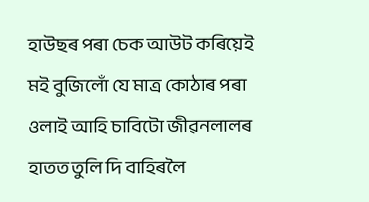হাউছৰ পৰা চেক আউট কৰিয়েই মই বুজিলোঁ যে মাত্ৰ কোঠাৰ পৰা ওলাই আহি চাবিটো জীৱনলালৰ হাতত তুলি দি বাহিৰলৈ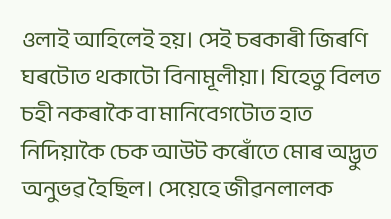ওলাই আহিলেই হয়। সেই চৰকাৰী জিৰণি ঘৰটোত থকাটো বিনামূলীয়া। যিহেতু বিলত চহী নকৰাকৈ বা মানিবেগটোত হাত নিদিয়াকৈ চেক আউট কৰোঁতে মোৰ অদ্ভুত অনুভৱ হৈছিল। সেয়েহে জীৱনলালক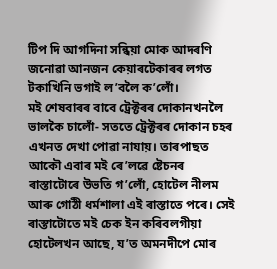টিপ দি আগদিনা সন্ধিয়া মোক আদৰণি জনোৱা আনজন কেয়াৰটেকাৰৰ লগত টকাখিনি ভগাই ল’বলৈ ক’লোঁ।
মই শেষবাৰৰ বাবে ট্ৰেক্টৰৰ দোকানখনলৈ ভালকৈ চালোঁ- সততে ট্ৰেক্টৰৰ দোকান চহৰ এখনত দেখা পোৱা নাযায়। তাৰপাছত আকৌ এবাৰ মই ৰে’লৱে ষ্টেচনৰ ৰাস্তাটোৰে উভতি গ’লোঁ, হোটেল নীলম আৰু গোঠী ধৰ্মশালা এই ৰাস্তাতে পৰে। সেই ৰাস্তাটোতে মই চেক ইন কৰিবলগীয়া হোটেলখন আছে, য’ত অমনদীপে মোৰ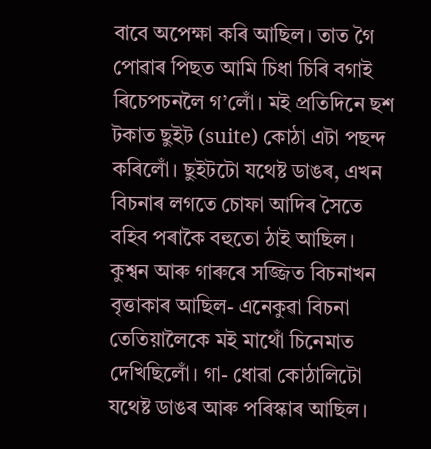বাবে অপেক্ষা কৰি আছিল। তাত গৈ পোৱাৰ পিছত আমি চিধা চিৰি বগাই ৰিচেপচনলৈ গ’লোঁ। মই প্ৰতিদিনে ছশ টকাত ছুইট (suite) কোঠা এটা পছন্দ কৰিলোঁ। ছুইটটো যথেষ্ট ডাঙৰ, এখন বিচনাৰ লগতে চোফা আদিৰ সৈতে বহিব পৰাকৈ বহুতো ঠাই আছিল। কুশ্বন আৰু গাৰুৰে সজ্জিত বিচনাখন বৃত্তাকাৰ আছিল- এনেকুৱা বিচনা তেতিয়ালৈকে মই মাথোঁ চিনেমাত দেখিছিলোঁ। গা- ধোৱা কোঠালিটো যথেষ্ট ডাঙৰ আৰু পৰিস্কাৰ আছিল।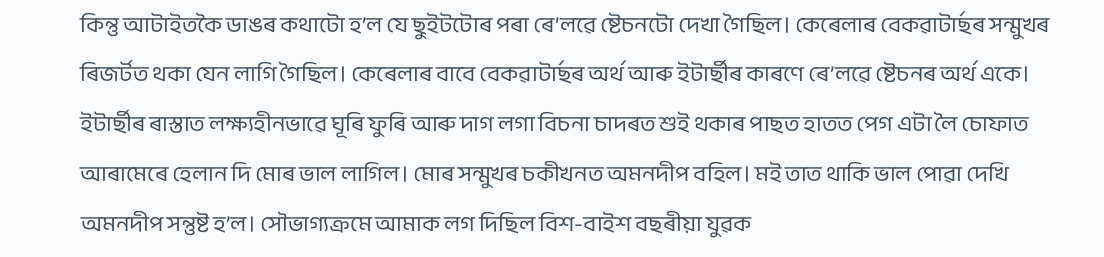কিন্তু আটাইতকৈ ডাঙৰ কথাটো হ’ল যে ছুইটটোৰ পৰা ৰে’লৱে ষ্টেচনটো দেখা গৈছিল। কেৰেলাৰ বেকৱাটাৰ্ছৰ সন্মুখৰ ৰিজৰ্টত থকা যেন লাগি গৈছিল। কেৰেলাৰ বাবে বেকৱাটাৰ্ছৰ অৰ্থ আৰু ইটাৰ্ছীৰ কাৰণে ৰে’লৱে ষ্টেচনৰ অৰ্থ একে। ইটাৰ্ছীৰ ৰাস্তাত লক্ষ্যহীনভাৱে ঘূৰি ফুৰি আৰু দাগ লগা বিচনা চাদৰত শুই থকাৰ পাছত হাতত পেগ এটা লৈ চোফাত আৰামেৰে হেলান দি মোৰ ভাল লাগিল। মোৰ সন্মুখৰ চকীখনত অমনদীপ বহিল। মই তাত থাকি ভাল পোৱা দেখি অমনদীপ সন্তুষ্ট হ’ল। সৌভাগ্যক্ৰমে আমাক লগ দিছিল বিশ-বাইশ বছৰীয়া যুৱক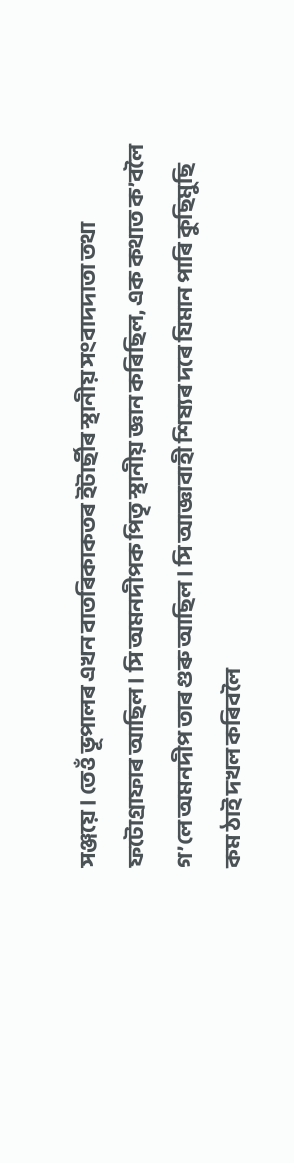সঞ্জয়ে। তেওঁ ভূপালৰ এখন বাতৰিকাকতৰ ইটাৰ্ছীৰ স্থানীয় সংবাদদাতা তথা ফটোগ্ৰাফাৰ আছিল। সি অমনদীপক পিতৃ স্থানীয় জ্ঞান কৰিছিল, এক কথাত ক’বলৈ গ’লে অমনদীপ তাৰ গুৰু আছিল। সি আজ্ঞাবাহী শিষ্যৰ দৰে যিমান পাৰি কুছিমুছি কম ঠাই দখল কৰিবলৈ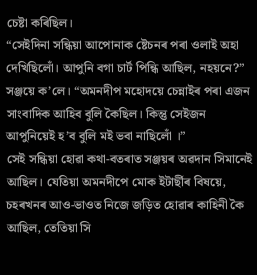চেষ্টা কৰিছিল।
“সেইদিনা সন্ধিয়া আপোনাক ষ্টেচনৰ পৰা ওলাই অহা দেখিছিলোঁ। আপুনি বগা চার্ট পিন্ধি আছিল, নহয়নে?” সঞ্জয়ে ক’লে। “অমনদীপ মহোদয়ে চেন্নাইৰ পৰা এজন সাংবাদিক আহিব বুলি কৈছিল। কিন্তু সেইজন আপুনিয়েই হ’ব বুলি মই ভবা নাছিলোঁ ।”
সেই সন্ধিয়া হোৱা কথা-বতৰাত সঞ্জয়ৰ অৱদান সিমানেই আছিল। যেতিয়া অমনদীপে মোক ইটাৰ্ছীৰ বিষয়ে, চহৰখনৰ আও-ভাওত নিজে জড়িত হোৱাৰ কাহিনী কৈ আছিল, তেতিয়া সি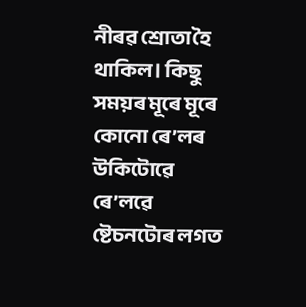নীৰৱ শ্রোতা হৈ থাকিল। কিছু সময়ৰ মূৰে মূৰে কোনো ৰে’লৰ উকিটোৱে ৰে’লৱে ষ্টেচনটোৰ লগত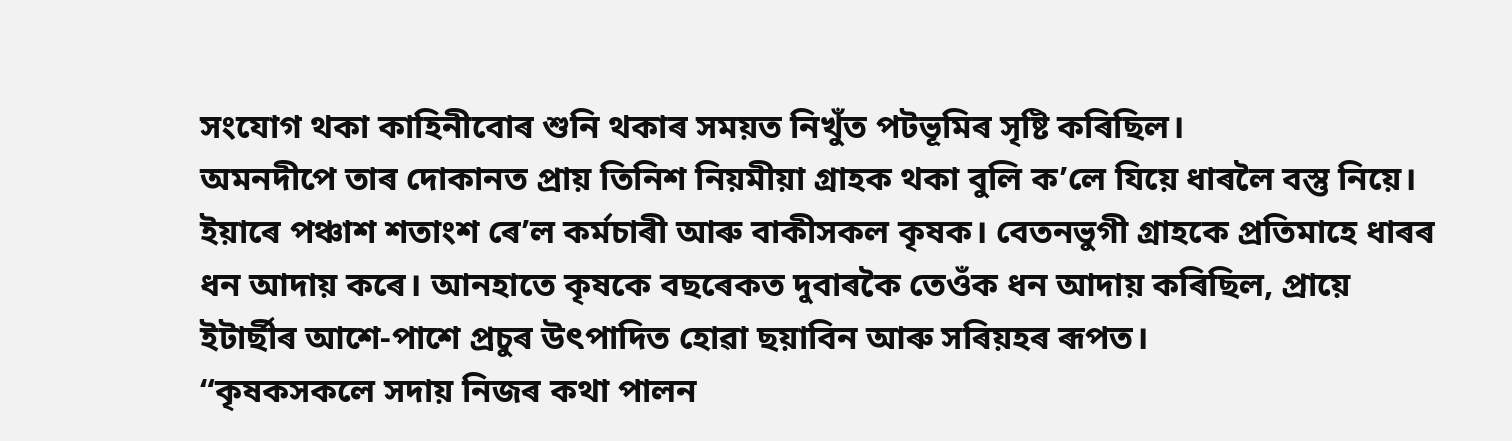সংযোগ থকা কাহিনীবোৰ শুনি থকাৰ সময়ত নিখুঁত পটভূমিৰ সৃষ্টি কৰিছিল।
অমনদীপে তাৰ দোকানত প্রায় তিনিশ নিয়মীয়া গ্রাহক থকা বুলি ক’লে যিয়ে ধাৰলৈ বস্তু নিয়ে। ইয়াৰে পঞ্চাশ শতাংশ ৰে’ল কর্মচাৰী আৰু বাকীসকল কৃষক। বেতনভুগী গ্ৰাহকে প্ৰতিমাহে ধাৰৰ ধন আদায় কৰে। আনহাতে কৃষকে বছৰেকত দুবাৰকৈ তেওঁক ধন আদায় কৰিছিল, প্রায়ে ইটাৰ্ছীৰ আশে-পাশে প্রচুৰ উৎপাদিত হোৱা ছয়াবিন আৰু সৰিয়হৰ ৰূপত।
“কৃষকসকলে সদায় নিজৰ কথা পালন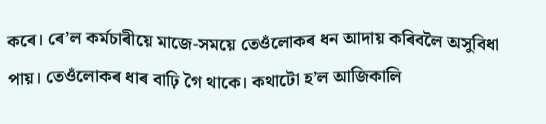কৰে। ৰে’ল কৰ্মচাৰীয়ে মাজে-সময়ে তেওঁলোকৰ ধন আদায় কৰিবলৈ অসুবিধা পায়। তেওঁলোকৰ ধাৰ বাঢ়ি গৈ থাকে। কথাটো হ’ল আজিকালি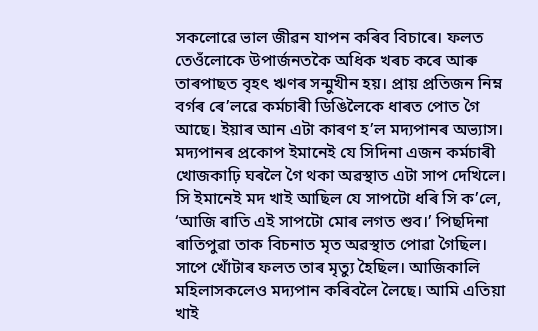সকলোৱে ভাল জীৱন যাপন কৰিব বিচাৰে। ফলত তেওঁলোকে উপার্জনতকৈ অধিক খৰচ কৰে আৰু তাৰপাছত বৃহৎ ঋণৰ সন্মুখীন হয়। প্রায় প্রতিজন নিম্ন বৰ্গৰ ৰে’লৱে কর্মচাৰী ডিঙিলৈকে ধাৰত পোত গৈ আছে। ইয়াৰ আন এটা কাৰণ হ’ল মদ্যপানৰ অভ্যাস। মদ্যপানৰ প্রকোপ ইমানেই যে সিদিনা এজন কৰ্মচাৰী খোজকাঢ়ি ঘৰলৈ গৈ থকা অৱস্থাত এটা সাপ দেখিলে। সি ইমানেই মদ খাই আছিল যে সাপটো ধৰি সি ক’লে, ‘আজি ৰাতি এই সাপটো মোৰ লগত শুব।’ পিছদিনা ৰাতিপুৱা তাক বিচনাত মৃত অৱস্থাত পোৱা গৈছিল। সাপে খোঁটাৰ ফলত তাৰ মৃত্যু হৈছিল। আজিকালি মহিলাসকলেও মদ্যপান কৰিবলৈ লৈছে। আমি এতিয়া খাই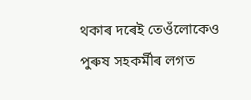থকাৰ দৰেই তেওঁলোকেও পুৰুষ সহকৰ্মীৰ লগত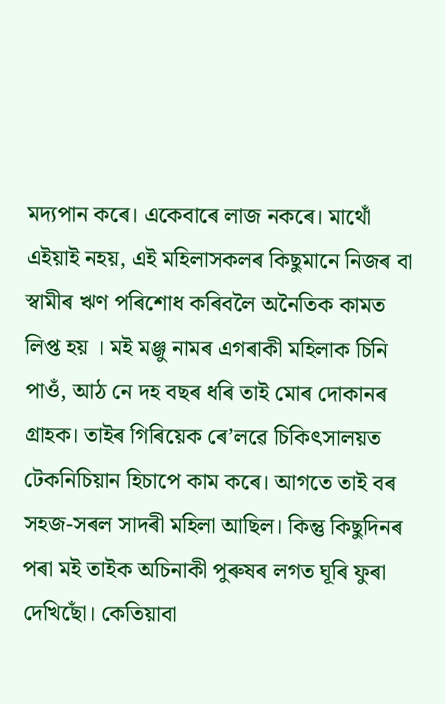মদ্যপান কৰে। একেবাৰে লাজ নকৰে। মাথোঁ এইয়াই নহয়, এই মহিলাসকলৰ কিছুমানে নিজৰ বা স্বামীৰ ঋণ পৰিশোধ কৰিবলৈ অনৈতিক কামত লিপ্ত হয় । মই মঞ্জু নামৰ এগৰাকী মহিলাক চিনি পাওঁ, আঠ নে দহ বছৰ ধৰি তাই মোৰ দোকানৰ গ্রাহক। তাইৰ গিৰিয়েক ৰে’লৱে চিকিৎসালয়ত টেকনিচিয়ান হিচাপে কাম কৰে। আগতে তাই বৰ সহজ-সৰল সাদৰী মহিলা আছিল। কিন্তু কিছুদিনৰ পৰা মই তাইক অচিনাকী পুৰুষৰ লগত ঘূৰি ফুৰা দেখিছোঁ। কেতিয়াবা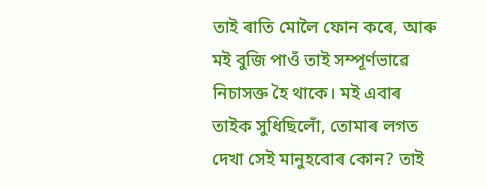তাই ৰাতি মোলৈ ফোন কৰে, আৰু মই বুজি পাওঁ তাই সম্পূৰ্ণভাৱে নিচাসক্ত হৈ থাকে। মই এবাৰ তাইক সুধিছিলোঁ, তোমাৰ লগত দেখা সেই মানুহবোৰ কোন? তাই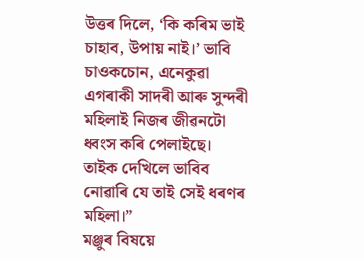উত্তৰ দিলে, ‘কি কৰিম ভাই চাহাব, উপায় নাই।’ ভাবি চাওকচোন, এনেকুৱা এগৰাকী সাদৰী আৰু সুন্দৰী মহিলাই নিজৰ জীৱনটো ধ্বংস কৰি পেলাইছে। তাইক দেখিলে ভাবিব নোৱাৰি যে তাই সেই ধৰণৰ মহিলা।”
মঞ্জুৰ বিষয়ে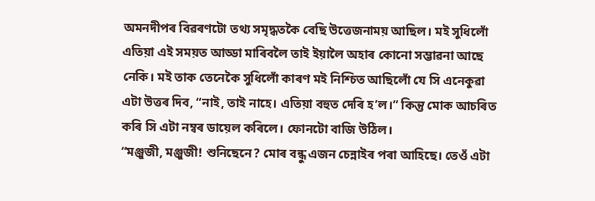অমনদীপৰ বিৱৰণটো তথ্য সমৃদ্ধতকৈ বেছি উত্তেজনাময় আছিল। মই সুধিলোঁ এতিয়া এই সময়ত আড্ডা মাৰিবলৈ তাই ইয়ালৈ অহাৰ কোনো সম্ভাৱনা আছে নেকি। মই তাক তেনেকৈ সুধিলোঁ কাৰণ মই নিশ্চিত আছিলোঁ যে সি এনেকুৱা এটা উত্তৰ দিব, “নাই, তাই নাহে। এতিয়া বহুত দেৰি হ’ল।” কিন্তু মোক আচৰিত কৰি সি এটা নম্বৰ ডায়েল কৰিলে। ফোনটো বাজি উঠিল।
“মঞ্জুজী, মঞ্জুজী! শুনিছেনে? মোৰ বন্ধু এজন চেন্নাইৰ পৰা আহিছে। তেওঁ এটা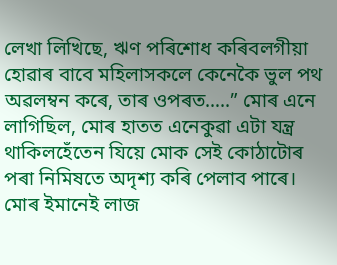লেখা লিখিছে, ঋণ পৰিশোধ কৰিবলগীয়া হোৱাৰ বাবে মহিলাসকলে কেনেকৈ ভুল পথ অৱলম্বন কৰে, তাৰ ওপৰত…..” মোৰ এনে লাগিছিল, মোৰ হাতত এনেকুৱা এটা যন্ত্র থাকিলহেঁতেন যিয়ে মোক সেই কোঠাটোৰ পৰা নিমিষতে অদৃশ্য কৰি পেলাব পাৰে। মোৰ ইমানেই লাজ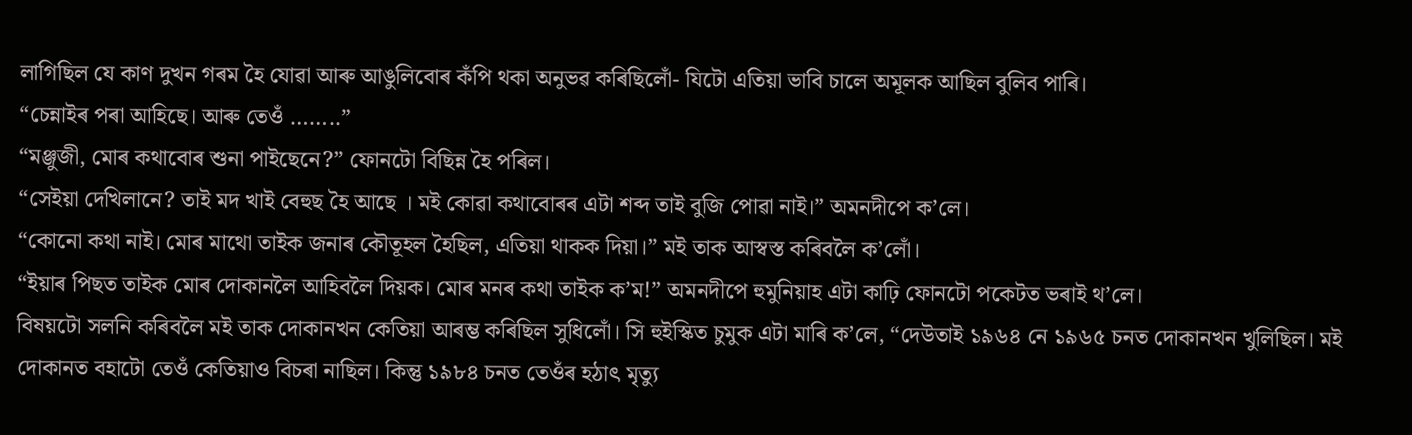লাগিছিল যে কাণ দুখন গৰম হৈ যোৱা আৰু আঙুলিবোৰ কঁপি থকা অনুভৱ কৰিছিলোঁ- যিটো এতিয়া ভাবি চালে অমূলক আছিল বুলিব পাৰি।
“চেন্নাইৰ পৰা আহিছে। আৰু তেওঁ ……..”
“মঞ্জুজী, মোৰ কথাবোৰ শুনা পাইছেনে?” ফোনটো বিছিন্ন হৈ পৰিল।
“সেইয়া দেখিলানে? তাই মদ খাই বেহুছ হৈ আছে । মই কোৱা কথাবোৰৰ এটা শব্দ তাই বুজি পোৱা নাই।” অমনদীপে ক’লে।
“কোনো কথা নাই। মোৰ মাথো তাইক জনাৰ কৌতূহল হৈছিল, এতিয়া থাকক দিয়া।” মই তাক আস্বস্ত কৰিবলৈ ক’লোঁ।
“ইয়াৰ পিছত তাইক মোৰ দোকানলৈ আহিবলৈ দিয়ক। মোৰ মনৰ কথা তাইক ক’ম!” অমনদীপে হুমুনিয়াহ এটা কাঢ়ি ফোনটো পকেটত ভৰাই থ’লে।
বিষয়টো সলনি কৰিবলৈ মই তাক দোকানখন কেতিয়া আৰম্ভ কৰিছিল সুধিলোঁ। সি হুইস্কিত চুমুক এটা মাৰি ক’লে, “দেউতাই ১৯৬৪ নে ১৯৬৫ চনত দোকানখন খুলিছিল। মই দোকানত বহাটো তেওঁ কেতিয়াও বিচৰা নাছিল। কিন্তু ১৯৮৪ চনত তেওঁৰ হঠাৎ মৃত্যু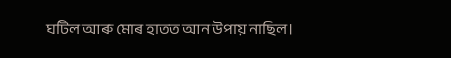ঘটিল আৰু মোৰ হাতত আন উপায় নাছিল।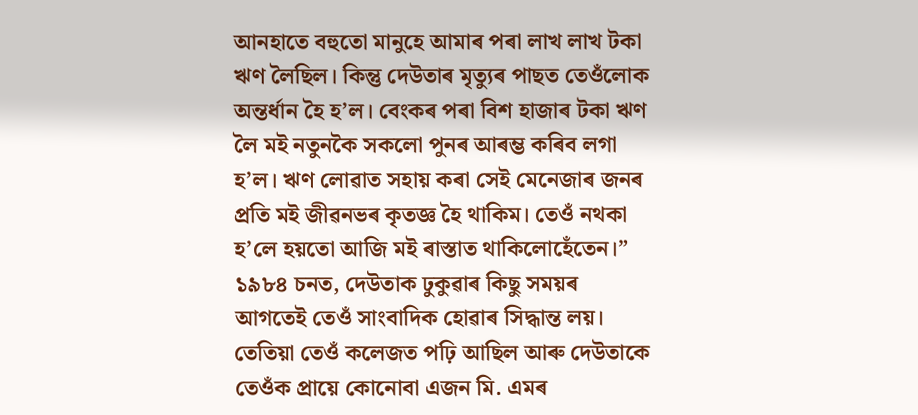আনহাতে বহুতো মানুহে আমাৰ পৰা লাখ লাখ টকা ঋণ লৈছিল। কিন্তু দেউতাৰ মৃত্যুৰ পাছত তেওঁলোক অন্তর্ধান হৈ হ’ল। বেংকৰ পৰা বিশ হাজাৰ টকা ঋণ লৈ মই নতুনকৈ সকলো পুনৰ আৰম্ভ কৰিব লগা হ’ল। ঋণ লোৱাত সহায় কৰা সেই মেনেজাৰ জনৰ প্রতি মই জীৱনভৰ কৃতজ্ঞ হৈ থাকিম। তেওঁ নথকা হ’লে হয়তো আজি মই ৰাস্তাত থাকিলোহেঁতেন।”
১৯৮৪ চনত, দেউতাক ঢুকুৱাৰ কিছু সময়ৰ আগতেই তেওঁ সাংবাদিক হোৱাৰ সিদ্ধান্ত লয়। তেতিয়া তেওঁ কলেজত পঢ়ি আছিল আৰু দেউতাকে তেওঁক প্রায়ে কোনোবা এজন মি. এমৰ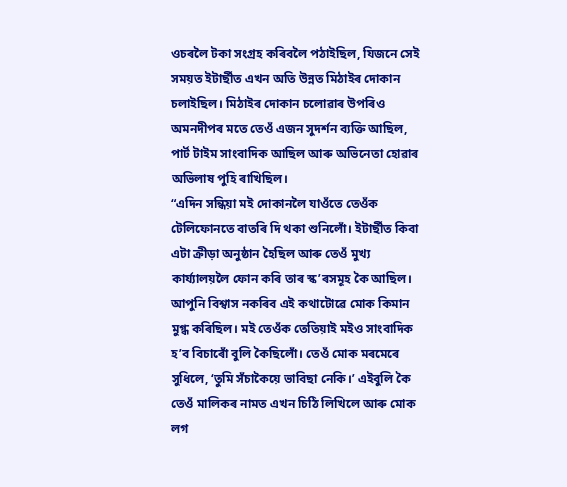ওচৰলৈ টকা সংগ্রহ কৰিবলৈ পঠাইছিল, যিজনে সেই সময়ত ইটাৰ্ছীত এখন অতি উন্নত মিঠাইৰ দোকান চলাইছিল। মিঠাইৰ দোকান চলোৱাৰ উপৰিও অমনদীপৰ মতে তেওঁ এজন সুদৰ্শন ব্যক্তি আছিল, পার্ট টাইম সাংবাদিক আছিল আৰু অভিনেতা হোৱাৰ অভিলাষ পুহি ৰাখিছিল।
“এদিন সন্ধিয়া মই দোকানলৈ যাওঁতে তেওঁক টেলিফোনতে বাতৰি দি থকা শুনিলোঁ। ইটার্ছীত কিবা এটা ক্রীড়া অনুষ্ঠান হৈছিল আৰু তেওঁ মুখ্য কাৰ্য্যালয়লৈ ফোন কৰি তাৰ স্ক’ৰসমূহ কৈ আছিল। আপুনি বিশ্বাস নকৰিব এই কথাটোৱে মোক কিমান মুগ্ধ কৰিছিল। মই তেওঁক তেতিয়াই মইও সাংবাদিক হ’ব বিচাৰোঁ বুলি কৈছিলোঁ। তেওঁ মোক মৰমেৰে সুধিলে, ‘তুমি সঁচাকৈয়ে ভাবিছা নেকি।’ এইবুলি কৈ তেওঁ মালিকৰ নামত এখন চিঠি লিখিলে আৰু মোক লগ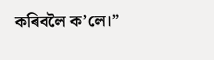কৰিবলৈ ক’লে।”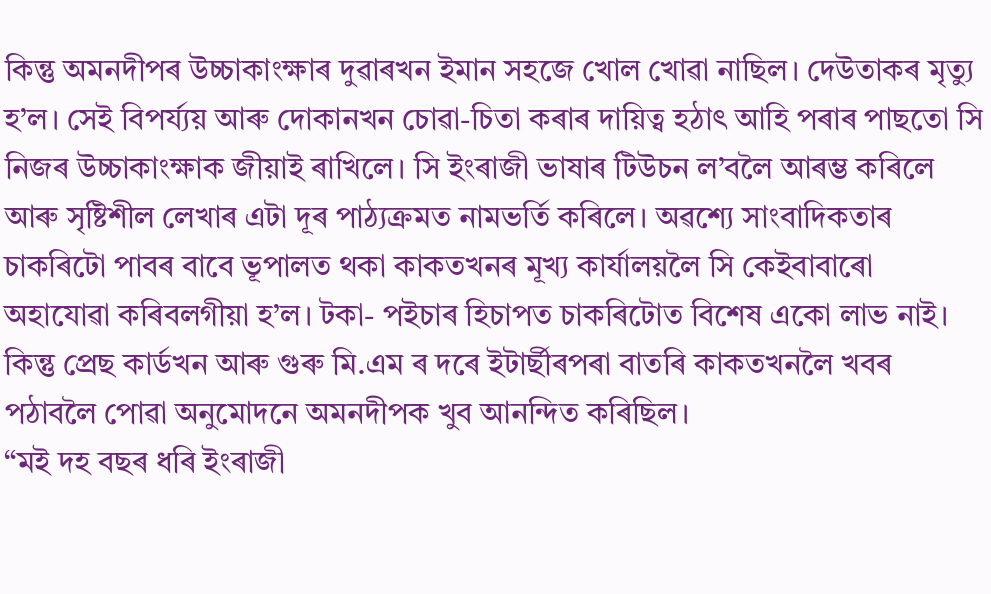কিন্তু অমনদীপৰ উচ্চাকাংক্ষাৰ দুৱাৰখন ইমান সহজে খোল খোৱা নাছিল। দেউতাকৰ মৃত্যু হ’ল। সেই বিপৰ্য্যয় আৰু দোকানখন চোৱা-চিতা কৰাৰ দায়িত্ব হঠাৎ আহি পৰাৰ পাছতো সি নিজৰ উচ্চাকাংক্ষাক জীয়াই ৰাখিলে। সি ইংৰাজী ভাষাৰ টিউচন ল’বলৈ আৰম্ভ কৰিলে আৰু সৃষ্টিশীল লেখাৰ এটা দূৰ পাঠ্যক্ৰমত নামভৰ্তি কৰিলে। অৱশ্যে সাংবাদিকতাৰ চাকৰিটো পাবৰ বাবে ভূপালত থকা কাকতখনৰ মূখ্য কাৰ্যালয়লৈ সি কেইবাবাৰো অহাযোৱা কৰিবলগীয়া হ’ল। টকা- পইচাৰ হিচাপত চাকৰিটোত বিশেষ একো লাভ নাই। কিন্তু প্ৰেছ কার্ডখন আৰু গুৰু মি.এম ৰ দৰে ইটাৰ্ছীৰপৰা বাতৰি কাকতখনলৈ খবৰ পঠাবলৈ পোৱা অনুমোদনে অমনদীপক খুব আনন্দিত কৰিছিল।
“মই দহ বছৰ ধৰি ইংৰাজী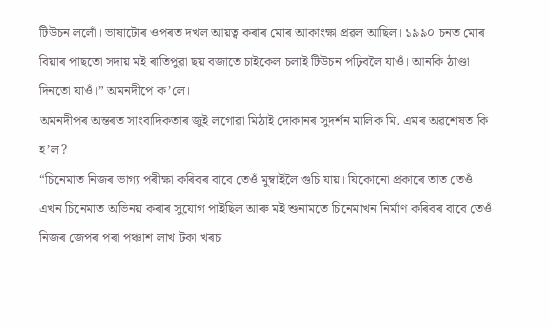টিউচন ললোঁ। ভাষাটোৰ ওপৰত দখল আয়ত্ব কৰাৰ মোৰ আকাংক্ষা প্রৱল আছিল। ১৯৯০ চনত মোৰ বিয়াৰ পাছতো সদায় মই ৰাতিপুৱা ছয় বজাতে চাইকেল চলাই টিউচন পঢ়িবলৈ যাওঁ। আনকি ঠাণ্ডা দিনতো যাওঁ।” অমনদীপে ক’লে।
অমনদীপৰ অন্তৰত সাংবাদিকতাৰ জুই লগোৱা মিঠাই দোকানৰ সুদৰ্শন মালিক মি. এমৰ অৱশেষত কি হ’ল?
“চিনেমাত নিজৰ ভাগ্য পৰীক্ষা কৰিবৰ বাবে তেওঁ মুম্বাইলৈ গুচি যায়। যিকোনো প্রকাৰে তাত তেওঁ এখন চিনেমাত অভিনয় কৰাৰ সুযোগ পাইছিল আৰু মই শুনামতে চিনেমাখন নিৰ্মাণ কৰিবৰ বাবে তেওঁ নিজৰ জেপৰ পৰা পঞ্চাশ লাখ টকা খৰচ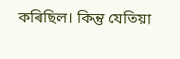কৰিছিল। কিন্তু যেতিয়া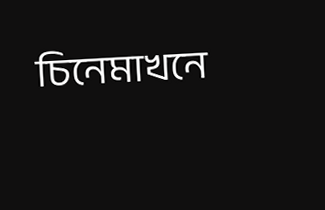চিনেমাখনে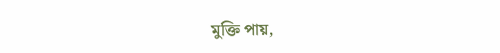মুক্তি পায়,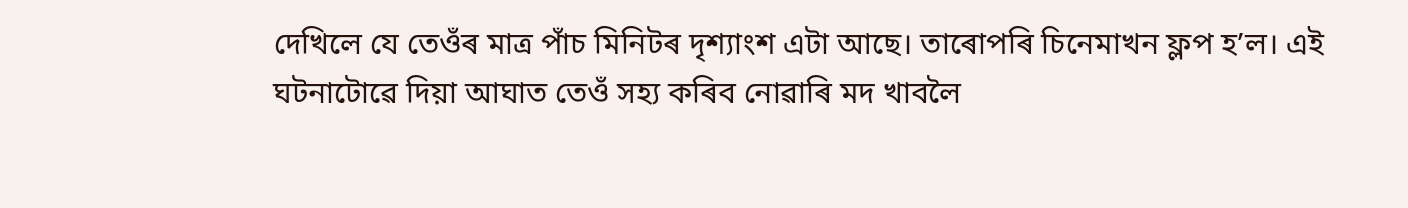দেখিলে যে তেওঁৰ মাত্র পাঁচ মিনিটৰ দৃশ্যাংশ এটা আছে। তাৰোপৰি চিনেমাখন ফ্লপ হ’ল। এই ঘটনাটোৱে দিয়া আঘাত তেওঁ সহ্য কৰিব নোৱাৰি মদ খাবলৈ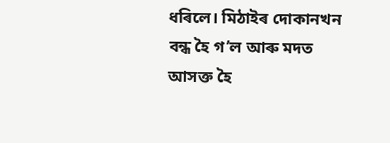ধৰিলে। মিঠাইৰ দোকানখন বন্ধ হৈ গ’ল আৰু মদত আসক্ত হৈ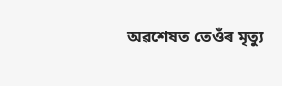অৱশেষত তেওঁৰ মৃত্যু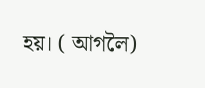হয়। ( আগলৈ)